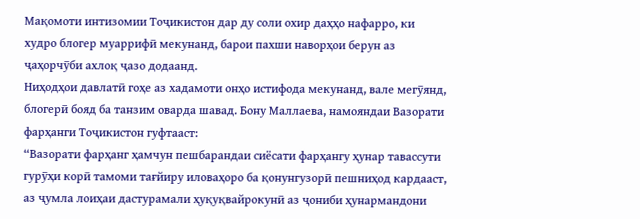Мақомоти интизомии Тоҷикистон дар ду соли охир даҳҳо нафарро, ки худро блогер муаррифӣ мекунанд, барои пахши наворҳои берун аз ҷаҳорчӯби ахлоқ ҷазо додаанд.
Ниҳодҳои давлатӣ гоҳе аз хадамоти онҳо истифода мекунанд, вале мегӯянд, блогерӣ бояд ба танзим оварда шавад. Бону Маллаева, намояндаи Вазорати фарҳанги Тоҷикистон гуфтааст:
“Вазорати фарҳанг ҳамчун пешбарандаи сиёсати фарҳангу ҳунар тавассути гурӯҳи корӣ тамоми тағйиру иловаҳоро ба қонунгузорӣ пешниҳод кардааст, аз ҷумла лоиҳаи дастурамали ҳуқуқвайрокунӣ аз ҷониби ҳунармандони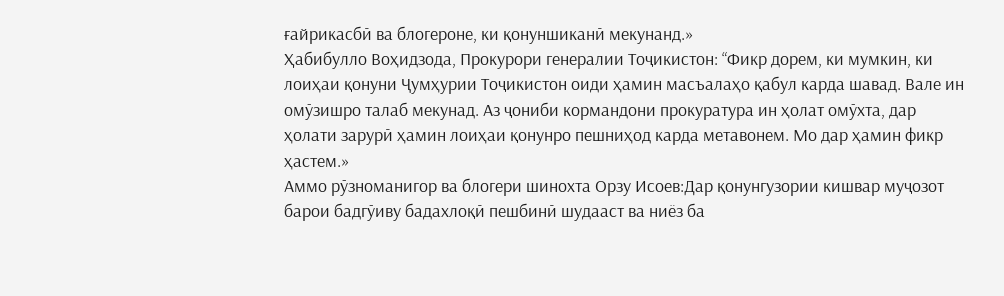ғайрикасбӣ ва блогероне, ки қонуншиканӣ мекунанд.»
Ҳабибулло Воҳидзода, Прокурори генералии Тоҷикистон: “Фикр дорем, ки мумкин, ки лоиҳаи қонуни Ҷумҳурии Тоҷикистон оиди ҳамин масъалаҳо қабул карда шавад. Вале ин омӯзишро талаб мекунад. Аз ҷониби кормандони прокуратура ин ҳолат омӯхта, дар ҳолати зарурӣ ҳамин лоиҳаи қонунро пешниҳод карда метавонем. Мо дар ҳамин фикр ҳастем.»
Аммо рӯзноманигор ва блогери шинохта Орзу Исоев:Дар қонунгузории кишвар муҷозот барои бадгӯиву бадахлоқӣ пешбинӣ шудааст ва ниёз ба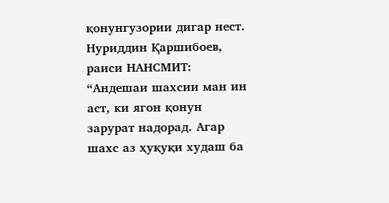қонунгузории дигар нест.
Нуриддин Қаршибоев, раиси НАНСМИТ: “Андешаи шахсии ман ин аст, ки ягон қонун зарурат надорад. Агар шахс аз ҳуқуқи худаш ба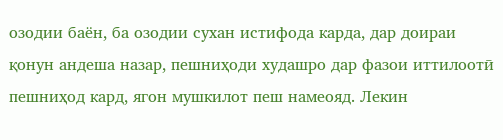озодии баён, ба озодии сухан истифода карда, дар доираи қонун андеша назар, пешниҳоди худашро дар фазои иттилоотӣ пешниҳод кард, ягон мушкилот пеш намеояд. Лекин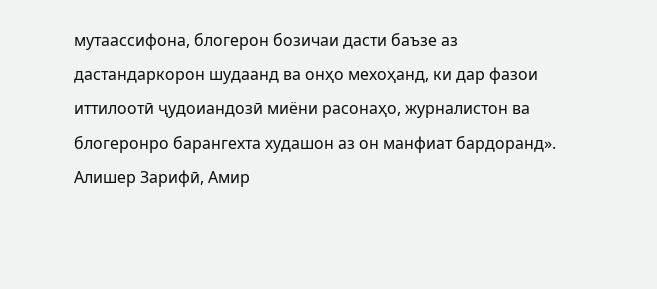мутаассифона, блогерон бозичаи дасти баъзе аз дастандаркорон шудаанд ва онҳо мехоҳанд, ки дар фазои иттилоотӣ ҷудоиандозӣ миёни расонаҳо, журналистон ва блогеронро барангехта худашон аз он манфиат бардоранд».
Алишер Зарифӣ, Амир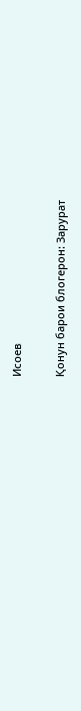Исоев

Қонун барои блогерон: Зарурат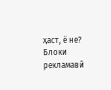ҳаст, ё не?
Блоки рекламавӣ